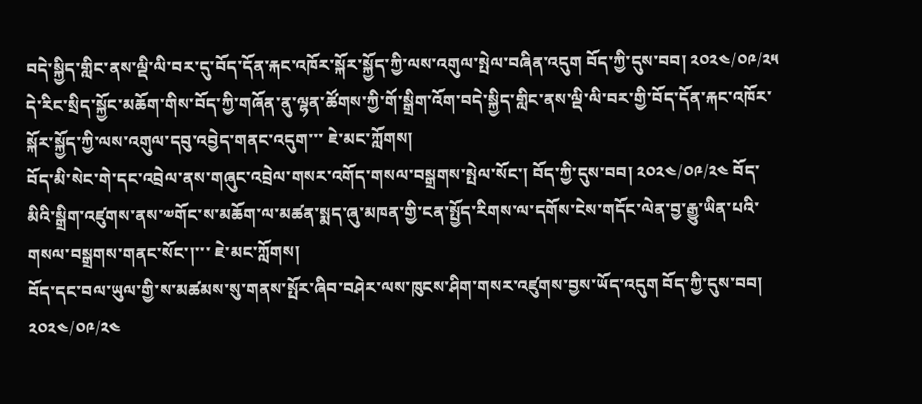བདེ་སྐྱིད་གླིང་ནས་ལྡི་ལི་བར་དུ་བོད་དོན་རྐང་འཁོར་སྐོར་སྐྱོད་ཀྱི་ལས་འགུལ་སྤེལ་བཞིན་འདུག བོད་ཀྱི་དུས་བབ། ༢༠༢༤/༠༩/༢༥ དེ་རིང་སྲིད་སྐྱོང་མཆོག་གིས་བོད་ཀྱི་གཞོན་ནུ་ལྷན་ཚོགས་ཀྱི་གོ་སྒྲིག་འོག་བདེ་སྐྱིད་གླིང་ནས་ལྡི་ལི་བར་གྱི་བོད་དོན་རྐང་འཁོར་སྐོར་སྐྱོད་ཀྱི་ལས་འགུལ་དབུ་འབྱེད་གནང་འདུག་་་ ཇེ་མང་ཀློགས།
བོད་མི་སེང་གེ་དང་འབྲེལ་ནས་གཞུང་འབྲེལ་གསར་འགོད་གསལ་བསྒྲགས་སྤེལ་སོང་། བོད་ཀྱི་དུས་བབ། ༢༠༢༤/༠༩/༢༤ བོད་མིའི་སྒྲིག་འཛུགས་ནས་༧གོང་ས་མཆོག་ལ་མཚན་སྨད་ཞུ་མཁན་གྱི་ངན་སྤྱོད་རིགས་ལ་དགོས་ངེས་གདོང་ལེན་བྱ་རྒྱུ་ཡིན་པའི་གསལ་བསྒྲགས་གནང་སོང་།་་་ ཇེ་མང་ཀློགས།
བོད་དང་བལ་ཡུལ་གྱི་ས་མཚམས་སུ་གནས་སྤོར་ཞིབ་བཤེར་ལས་ཁུངས་ཤིག་གསར་འཛུགས་བྱས་ཡོད་འདུག བོད་ཀྱི་དུས་བབ། ༢༠༢༤/༠༩/༢༤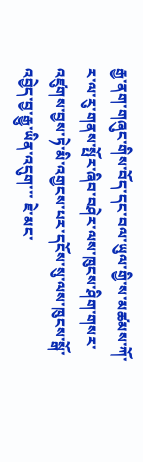རྒྱ་ནག་གཞུང་གིས་བོད་དང་བལ་ཡུལ་གྱི་ས་མཚམས་ཀོ་ར་ལ་རུ་གནས་སྤོར་ཞིབ་བཤེར་ལས་ཁུངས་ཤིག་གསར་འཛུགས་བྱས་ཏེ་མི་འགྱངས་པར་དངོས་སུ་ལས་ཁུངས་སྒོ་འབྱེད་བྱ་རྒྱུ་ཡིན་འདུག་་་ ཇེ་མང་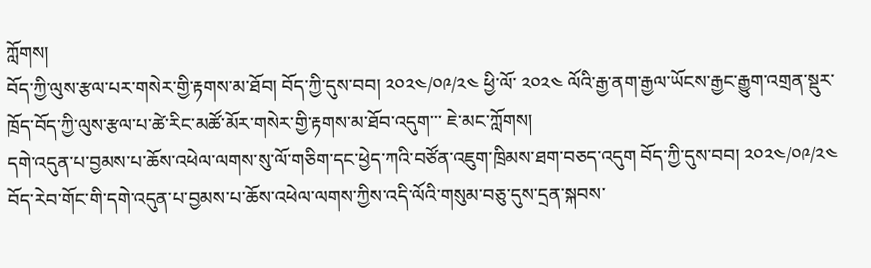ཀློགས།
བོད་ཀྱི་ལུས་རྩལ་པར་གསེར་གྱི་རྟགས་མ་ཐོབ། བོད་ཀྱི་དུས་བབ། ༢༠༢༤/༠༩/༢༤ ཕྱི་ལོ་ ༢༠༢༤ ལོའི་རྒྱ་ནག་རྒྱལ་ཡོངས་རྒྱང་རྒྱུག་འགྲན་སྡུར་ཁྲོད་བོད་ཀྱི་ལུས་རྩལ་པ་ཚེ་རིང་མཚོ་མོར་གསེར་གྱི་རྟགས་མ་ཐོབ་འདུག་་་ ཇེ་མང་ཀློགས།
དགེ་འདུན་པ་བྱམས་པ་ཆོས་འཕེལ་ལགས་སུ་ལོ་གཅིག་དང་ཕྱེད་ཀའི་བཙོན་འཇུག་ཁྲིམས་ཐག་བཅད་འདུག བོད་ཀྱི་དུས་བབ། ༢༠༢༤/༠༩/༢༤ བོད་རེབ་གོང་གི་དགེ་འདུན་པ་བྱམས་པ་ཆོས་འཕེལ་ལགས་ཀྱིས་འདི་ལོའི་གསུམ་བཅུ་དུས་དྲན་སྐབས་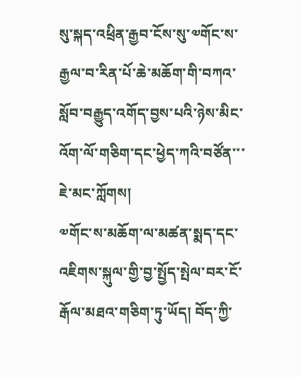སུ་སྐད་འཕྲིན་རྒྱབ་ངོས་སུ་༧གོང་ས་རྒྱལ་བ་རིན་པོ་ཆེ་མཆོག་གི་བཀའ་སློབ་བརྒྱུད་འགོད་བྱས་པའི་ཉེས་མིང་འོག་ལོ་གཅིག་དང་ཕྱེད་ཀའི་བཙོན་་་ ཇེ་མང་ཀློགས།
༧གོང་ས་མཆོག་ལ་མཚན་སྨད་དང་འཇིགས་སྐུལ་གྱི་བྱ་སྤྱོད་སྤེལ་བར་ངོ་རྒོལ་མཐའ་གཅིག་ཏུ་ཡོད། བོད་ཀྱི་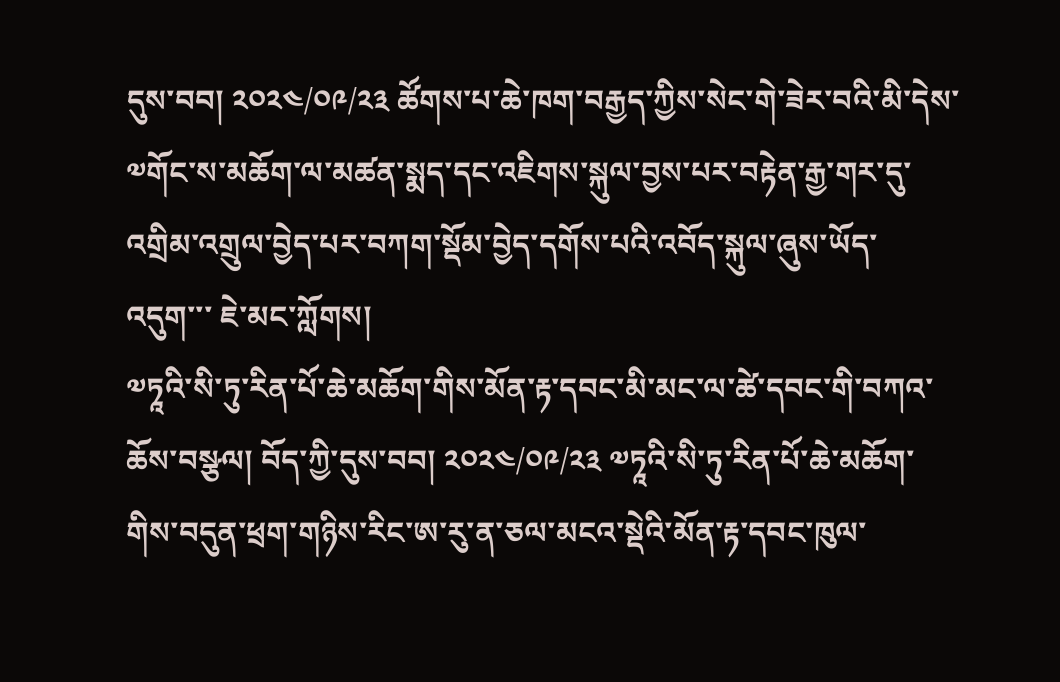དུས་བབ། ༢༠༢༤/༠༩/༢༣ ཚོགས་པ་ཆེ་ཁག་བརྒྱད་ཀྱིས་སེང་གེ་ཟེར་བའི་མི་དེས་༧གོང་ས་མཆོག་ལ་མཚན་སྨད་དང་འཇིགས་སྐུལ་བྱས་པར་བརྟེན་རྒྱ་གར་དུ་འགྲིམ་འགྲུལ་བྱེད་པར་བཀག་སྡོམ་བྱེད་དགོས་པའི་འབོད་སྐུལ་ཞུས་ཡོད་འདུག་་་ ཇེ་མང་ཀློགས།
༧ཏཱའི་སི་ཏུ་རིན་པོ་ཆེ་མཆོག་གིས་མོན་རྟ་དབང་མི་མང་ལ་ཚེ་དབང་གི་བཀའ་ཆོས་བསྩལ། བོད་ཀྱི་དུས་བབ། ༢༠༢༤/༠༩/༢༣ ༧ཏཱའི་སི་ཏུ་རིན་པོ་ཆེ་མཆོག་གིས་བདུན་ཕྲག་གཉིས་རིང་ཨ་རུ་ན་ཅལ་མངའ་སྡེའི་མོན་རྟ་དབང་ཁུལ་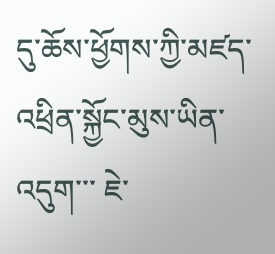དུ་ཆོས་ཕྱོགས་ཀྱི་མཛད་འཕྲིན་སྐྱོང་མུས་ཡིན་འདུག་་་ ཇེ་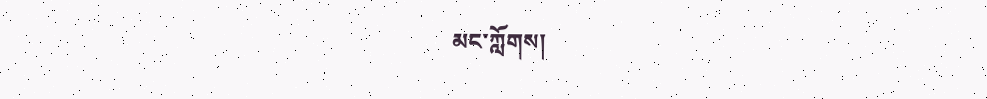མང་ཀློགས།